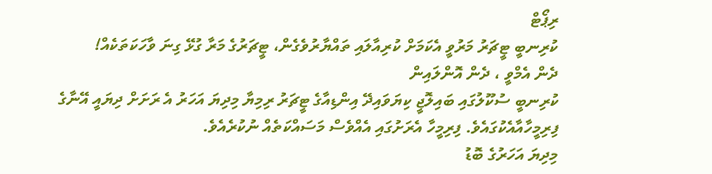ރިޕޯޓް
ކުރިނބީ ޓީޗަރު މަރުވީ އެކަމަށް ކުރިއާލައި ތައްޔާރުވެގެން، ޓީޗަރުގެ މަރާ ގުޅޭ ގިނަ ވާހަކަތަކެއް!
ދެން އެމްވީ ، ދެން އޮންލައިން
ކުރިނބީ ސުކޫލުގައި ބައިލޮޖީ ކިޔަވައިދޭ އިންޑިއާގެ ޓީޗަރު ރިމިޔާ މިދިޔަ އަހަރު އެ ރަށަށް ދިޔައީ އޭނާގެ ފިރިމީހާއާއެކުގައެވެ. ފިރިމީހާ އެރަށުގައި އެއްވެސް މަސައްކަތެއް ނުކުރެއެވެ.
މިދިޔަ އަހަރުގެ ބޮޑު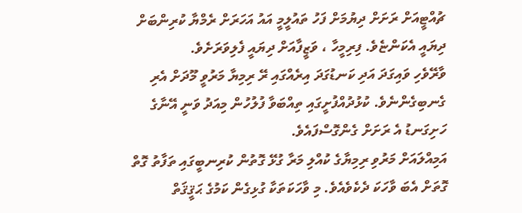ޗުއްޓީއަށް ރަށަށް ދިޔުމަށް ފަހު ތައުލީމީ އައު އަހަރަށް ރެމްޔާ ކުރިންބަށް ދިޔައީ އެކަންޏެވެ. ފިރިމީހާ ، ވަޒީފާއަށް ދިޔައީ ފެލިވަރަށެވެ.
ވާރޭވެހި ވައިގަދަ އަދި ކަނޑުގަދަ އިރެއްގައި ރޭ ރިމިޔާ މަރުވީ މޫދަށް އެރި ގެނބިގެންނެވެ. ކުޅުދުއްފުށީގައި ތިއްބަވާ ފުލުހުން މިއަދު ވަނީ އޭނާގެ ހަށިގަނޑު އެ ރަށަށް ގެންގޮސްފައެވެ.
އަމިއްލައަށް މަރުވި ރިމިޔާގެ ކުއްލި މަރާ ގުޅޭ ގޮތުން ކުރިނބީގައި ތަފާތު ގޮތް ގޮތަށް އެބަ ވާހަކަ ދެކެވެއެވެ. މި ވާހަކަތަކާ ގުޅިގެން ކަމުގެ ޙަޤީޤަތް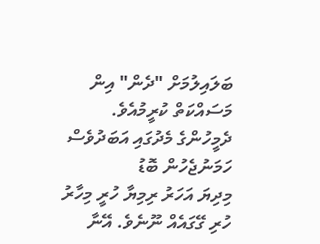ބަލައިލުމަށް "ދެން" އިން މަސައްކަތް ކުރީމުއެވެ.
ދެމީހުންގެ މެދުގައި އަބަދުވެސް ހަމަނުޖެހުން ބޮޑު
މިދިޔަ އަހަރު ރިމިޔާ ހުރީ މިހާރު ހުރި ގޭގައެއް ނޫނެވެ. އޭނާ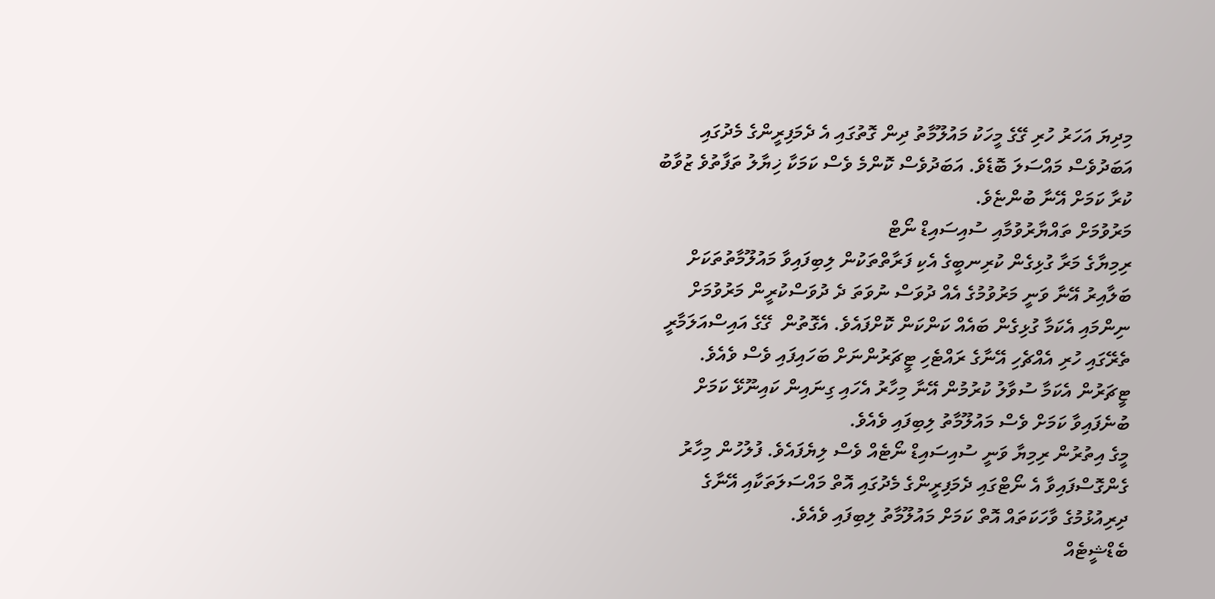މިދިޔަ އަހަރު ހުރި ގޭގެ މީހަކު މައުލޫމާތު ދިން ގޮތުގައި އެ ދެމަފިރީންގެ މެދުގައި އަބަދުވެސް މައްސަލަ ބޮޑެވެ. އަބަދުވެސް ކޮންމެ ވެސް ކަމަކާ ޚިޔާލު ތަފާތުވެ ޒުވާބު ކުރާ ކަމަށް އޭނާ ބުންޏެވެ.
މަރުވުމަށް ތައްޔާރުވުމާއި ސުއިސައިޑް ނޯޓް
ރިމިޔާގެ މަރާ ގުޅިގެން ކުރިނބީގެ އެކި ފަރާތްތަކުން ލިބިފައިވާ މައުލޫމާތުތަކަށް ބަލާއިރު އޭނާ ވަނީ މަރުވުމުގެ އެއް ދުވަސް ނުވަތަ ދެ ދުވަސްކުރީން މަރުވުމަށް ނިންމައި އެކަމާ ގުޅިގެން ބައެއް ކަންކަން ކޮށްފައެވެ. އެގޮތުން  ގޭގެ އައިސްއަލަމާރީ ތެރޭގައި ހުރި އެއްޗެހި އޭނާގެ ރައްޓެހި ޓީޗަރުންނަށް ބަހައިފައި ވެސް ވެއެވެ. ޓީޗަރުން އެކަމާ ސުވާލު ކުރުމުން އޭނާ މިހާރު އެހައި ގިނައިން ކައިނޫޅޭ ކަމަށް ބުނެފައިވާ ކަމަށް ވެސް މައުލޫމާތު ލިބިފައި ވެއެވެ.
މީގެ އިތުރުން ރިމިޔާ ވަނީ ސުއިސައިޑް ނޯޓެއް ވެސް ލިޔެފައެވެ. ފުލުހުން މިހާރު ގެންގޮސްފައިވާ އެ ނޯޓްގައި ދެމަފިރީންގެ މެދުގައި އޮތް މައްސަލަތަކާއި އޭނާގެ ދިރިއުޅުމުގެ ވާހަކަތައް އޮތް ކަމަށް މައުލޫމާތު ލިބިފައި ވެއެވެ.
ބެޑްޝީޓެއް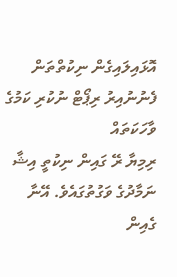އޮޅައިލައިގެން ނިކުތްތަން ފެނުނުއިރު ރިޕޯޓް ނުކުރި ކަމުގެ ވާހަކަތައް
ރިމިޔާ ރޭ ގައިން ނިކުތީ އިޝާ ނަމާދުގެ ވަގުތުގައެވެ. އޭނާ ގެއިން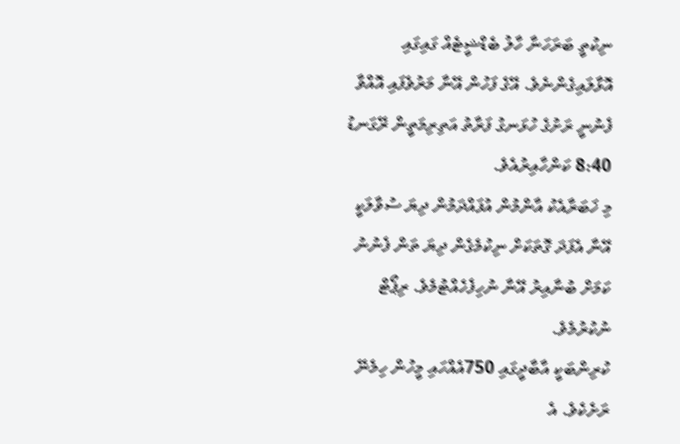ނިކުތީ ބަރަހަނާ ހާލު ބެޑްޝީޓެއް ގައިގައި އޮޅާލައިގެންނެވެ. އޭގެ ފަހުން އޭނާ މަރުވެފައި އޮއްވާ ފެނުނީ ރަށުގެ ހުޅަނގު ފަރާތު އަތިރިމަތީން ރޭގަނޑު 8:40 ކަންހާއިރުއެވެ.
މި ޚަބަރާއެކު އާންމުން އުފައްދަމުން ދިޔަ ސުވާލަކީ އޭނާ އެފަދަ ގޮތަކަށް ނިކުމެގެން ދިޔަ ތަން ފެނުނު ކަމަށް ބުނާއިރު އޭނާ ނުހިފެހެއްޓުމެވެ. ރިޕޯޓް ނުކުރުމެވެ.
ކުރިންބަކީ އާބާދީގައި 750އެއްހައި މީހުން ހިމެނޭ ރަށެކެވެ. އެ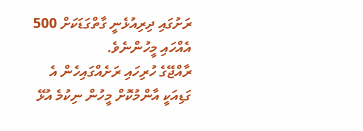ރަށުގައި ދިރިއުޅެނީ ގާތްގަޑަކަށް 500 އެއްހައި މީހުންނެވެ.
ރާއްޖޭގެ ހުރިހައި ރަށެއްގައިހެން އެ ގަޑިއަކީ އާންމުކޮށް މީހުން ނިކުމެ އުޅޭ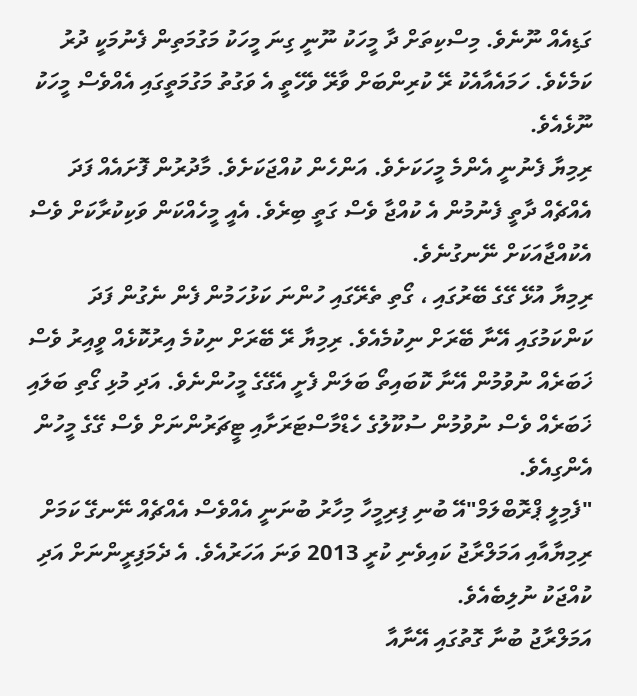ގަޑިއެއް ނޫނެވެ. މިސްކިތަށް ދާ މީހަކު ނޫނީ ގިނަ މީހަކު މަގުމަތިން ފެނުމަކީ ދުރު ކަމެކެވެ. ހަމައެއާއެކު ރޭ ކުރިންބަށް ވާރޭ ވެހޭތީ އެ ވަގުތު މަގުމަތީގައި އެއްވެސް މީހަކު ނޫޅެއެވެ.
ރިމިޔާ ފެނުނީ އެންމެ މީހަކަށެވެ. އަންހެން ކުއްޖަކަށެވެ. މާދުރުން ފޮށައެއް ފަދަ އެއްޗެއް ދާތީ ފެނުމުން އެ ކުއްޖާ ވެސް ގަތީ ބިރެވެ. އެއީ މީހެއްކަން ވަކިކުރާކަށް ވެސް އެކުއްޖާއަކަށް ނޭނގުނެވެ.
ރިމިޔާ އުޅޭ ގޭގެ ބޭރުގައި ، ގޯތި ތެރޭގައި ހުންނަ ކަޅުހަމުން ފެން ނެގުން ފަދަ ކަންކަމުގައި އޭނާ ބޭރަށް ނިކުމެއެވެ. ރިމިޔާ ރޭ ބޭރަށް ނިކުމެ އިރުކޮޅެއް ވީއިރު ވެސް ޚަބަރެއް ނުވުމުން އޭނާ ކޮބައިތޯ ބަލަން ފެށީ އެގޭގެ މީހުންނެވެ. އަދި މުޅި ގޯތި ބަލައި ޚަބަރެއް ވެސް ނުވުމުން ސުކޫލުގެ ހެޑްމާސްޓަރަށާއި ޓީޗަރުންނަށް ވެސް ގޭގެ މީހުން އެންގިއެވެ.
"ފެމިލީ ޕްރޮބްލަމް"އޭ ބުނި ފިރިމީހާ މިހާރު ބުނަނީ އެއްވެސް އެއްޗެއް ނޭނގޭ ކަމަށް
ރިމިޔާއާއި އަމަލްރާޖު ކައިވެނި ކުރީ 2013 ވަނަ އަހަރުއެވެ. އެ ދެމަފިރީންނަށް އަދި ކުއްޖަކު ނުލިބެއެވެ.
އަމަލްރާޖު ބުނާ ގޮތުގައި އޭނާއާ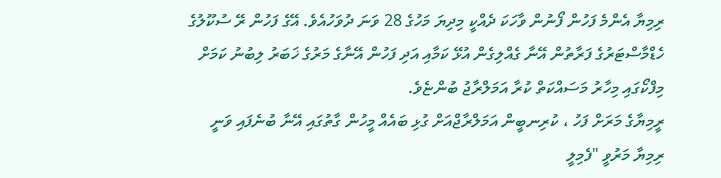ރިމިޔާ އެންމެ ފަހުން ފޯނުން ވާހަކަ ދެއްކީ މިދިޔަ މަހުގެ 28 ވަނަ ދުވަހުއެވެ. އޭގެ ފަހުން ރޭ ސުކޫލުގެ ހެޑްމާސްޓަރުގެ ފަރާތުން އޭނާ ގެއްލިގެން އުޅޭ ކަމާއި އަދި ފަހުން އޭނާގެ މަރުގެ ޚަބަރު ލިބުނު ކަމަށް މިފްކޯގައި މިހާރު މަސައްކަތް ކުރާ އަމަލްރާޖު ބުންޏެވެ.
ރީމިޔާގެ މަރަށް ފަހު ، ކުރިނބީން އަމަލްރާޖްއަށް ގުޅި ބައެއް މީހުން ގާތުގައި އޭނާ ބުނެފައި ވަނީ ރިމިޔާ މަރުވީ "ފެމިލީ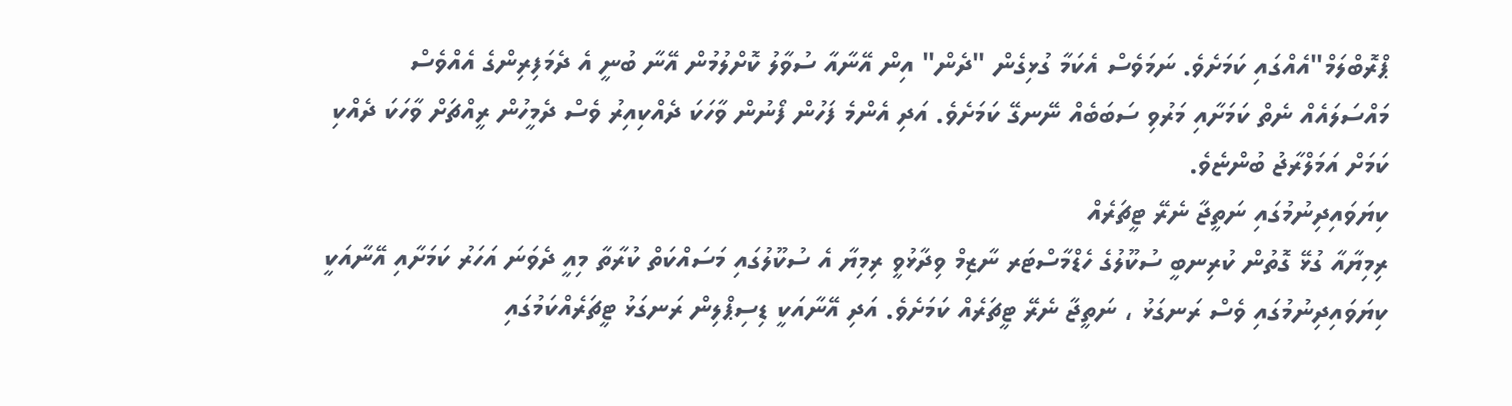ޕްރޮބްލަމް"އެއްގައި ކަމަށެވެ. ނަމަވެސް އެކަމާ ގުޅިގެން "ދެން" އިން އޭނާއާ ސުވާލު ކޮށްލުމުން އޭނާ ބުނީ އެ ދެމަފިރިންގެ އެއްވެސް މައްސަލައެއް ނެތް ކަމަށާއި މަރުވި ސަބަބެއް ނޭނގޭ ކަމަށެވެ. އަދި އެންމެ ފަހުން ފޯނުން ވާހަކަ ދެއްކިއިރު ވެސް ދެމީހުން ރީއްޗަށް ވާހަކަ ދެއްކި ކަމަށް އަމަލްރާޖު ބުންޏެވެ.
ކިޔަވައިދިނުމުގައި ނަތީޖާ ނެރޭ ޓީޗަރެއް
ރިމިޔާއާ ގުޅޭ ގޮތުން ކުރިނބީ ސުކޫލުގެ ހެޑްމާސްޓަރ ނާޒިމް ވިދާޅުވީ ރިމިޔާ އެ ސުކޫލުގައި މަސައްކަތް ކުރާތާ މިއީ ދެވަނަ އަހަރު ކަމަށާއި އޭނާއަކީ ކިޔަވައިދިނުމުގައި ވެސް ރަނގަޅު ، ނަތީޖާ ނެރޭ ޓީޗަރެއް ކަމަށެވެ. އަދި އޭނާއަކީ ޑިސިޕްލިން ރަނގަޅު ޓީޗަރެއްކަމުގައި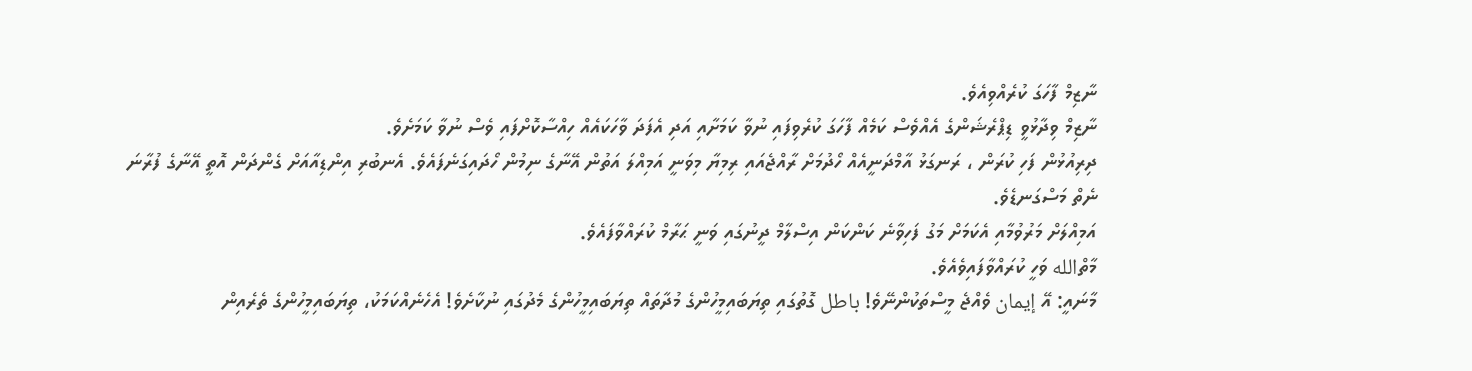ނާޒިމް ފާހަގަ ކުރެއްވިއެވެ.
ނާޒިމް ވިދާޅުވީ ޑިޕްރެޝަންގެ އެއްވެސް ކަމެއް ފާހަގަ ކުރެވިފައި ނުވާ ކަމަށާއި އަދި އެފަދަ ވާހަކައެއް ހިއްސާކޮށްފައި ވެސް ނުވާ ކަމަށެވެ.
ދިރިއުޅުން ފަހި ކުރަން ، ރަނގަޅު އާމްދަނީއެއް ހޯދުމަށް ރާއްޖެއައި ރިމިޔާ މިވަނީ އަމިއްލަ އަތުން އޭނާގެ ނިމުން ހޯދައިގަނެފައެވެ. އެނބުރި އިންޑިއާއަށް ގެންދަން އޮތީ އޭނާގެ ފުރާނަ ނެތް މަސްގަނޑެވެ.
އަމިއްލަށް މަރުވުމާއި އެކަމަށް މަގު ފަހިވާނެ ކަންކަން އިސްލާމް ދީނުގައި ވަނީ ޙަރާމް ކުރައްވާފައެވެ.
މާތްالله ވަހީ ކުރައްވާފައިވެއެވެ.
މާނައީ: އޭ إيمان ވެއްޖެ މީސްތަކުންނޭވެ! باطل ގޮތުގައި ތިޔަބައިމީހުންގެ މުދާތައް ތިޔަބައިމީހުންގެ މެދުގައި ނުކާށެވެ! އެހެނެއްކަމަކު، ތިޔަބައިމީހުންގެ ތެރެއިން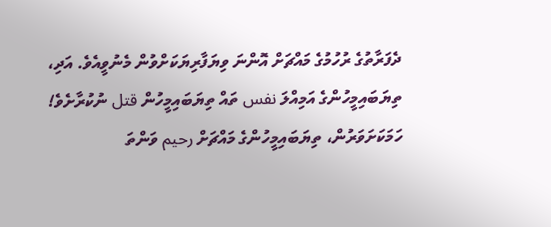ދެފަރާތުގެ ރުހުމުގެ މައްޗަށް އޮންނަ ވިޔަފާރިޔަކަށްވުން މެނުވީއެވެ. އަދި، ތިޔަބައިމީހުންގެ އަމިއްލަ نفس ތައް ތިޔަބައިމީހުން قتل ނުކުރާށެވެ! ހަމަކަށަވަރުން، ތިޔަބައިމީހުންގެ މައްޗަށް رحيم ވަންތަ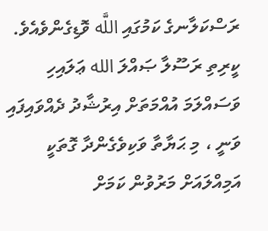ރަސްކަލާނގެ ކަމުގައި اللَّه ވޮޑިގެންވެއެވެ.
ކީރިތި ރަސޫލާ ޞައްލަ الله ޢަލައިހި ވަސައްލަމަ އުއްމަތަށް އިރުޝާދު ދެއްވައިފައި ވަނީ ، މި ޙަޔާތާ ވަކިވެގެންދާ ގޮތަކީ އަމިއްލައަށް މަރުވުން ކަމަށް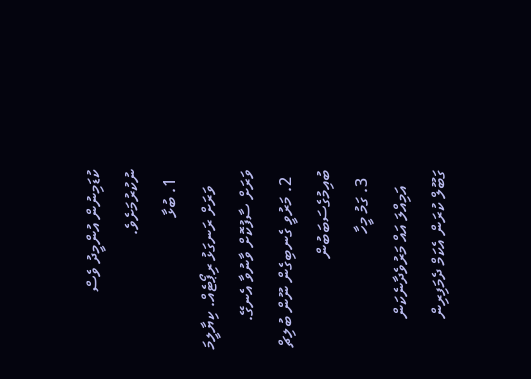ކުޑަމިނުން އުންމީދު ވެސް ނުކުރުމަށެވެ.
  1. ބުޅާ
    ވަރަށް ރަނގަޅު ރިޕޯޓެއް. ކިޔާލީމަ ވަރަށް ސާފުކޮށް ވާނުވާ އެނގޭ.
  2. މަރުވީ ގެނބިގެން ނޫން ބުލިޗް ބުއިމުގެސަބަބުން
  3. ގަމު މީހާ
    އަމިއްލަ އައް މަރުވެދާނެކަން ގަބޫލް ކުރަން އެކަމް ދެމަފިރިން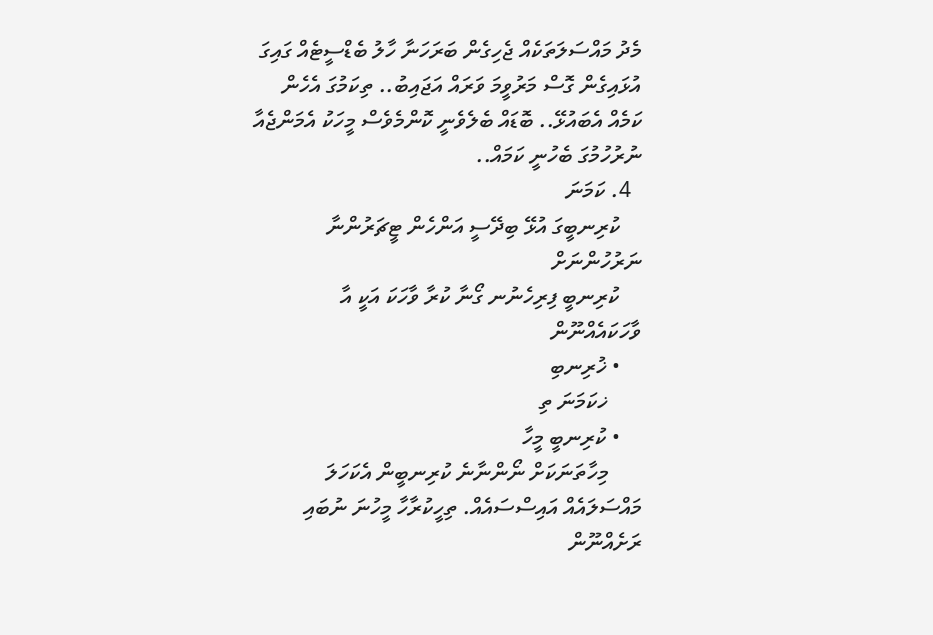މެދު މައްސަލަތަކެއް ޖެހިގެން ބަރަހަނާ ހާލު ބެޑްސީޓެއް ގައިގަ އުޅައިގެން ގޮސް މަރުވީމަ ވަރައް އަޖައިބު.. ތިކަމުގަ އެހެން ކަމެއް އެބައުޅޭ.. ބޮޑައް ބެލެވެނީ ކޮންމެވެސް މީހަކު އެމަންޖެއާ ނުރުހުމުގަ ބެހުނީ ކަމައް..
  4. ކަމަނަ
    ކުރިނބީގަ އުޅޭ ބިދޭސީ އަންހެން ޓީޗަރުންނާ ނަރުހުންނަށް
    ކުރިނބީ ފިރިހެނުނ ގޯނާ ކުރާ ވާހަކަ އަކީ އާ ވާހަކައެއްނޫން
    • ޚުރިނބި
      ޚކަމަނަ ތި
    • ކުރިނބީ މީހާ
      މިހާތަނަކަށް ނޯންނާނެ ކުރިނބީން އެކަހަލަ މައްސަލައެއް އައިސްސައެއް. ތިހީކުރާހާ މީހުނަ ނުބައި ރަށެއްނޫން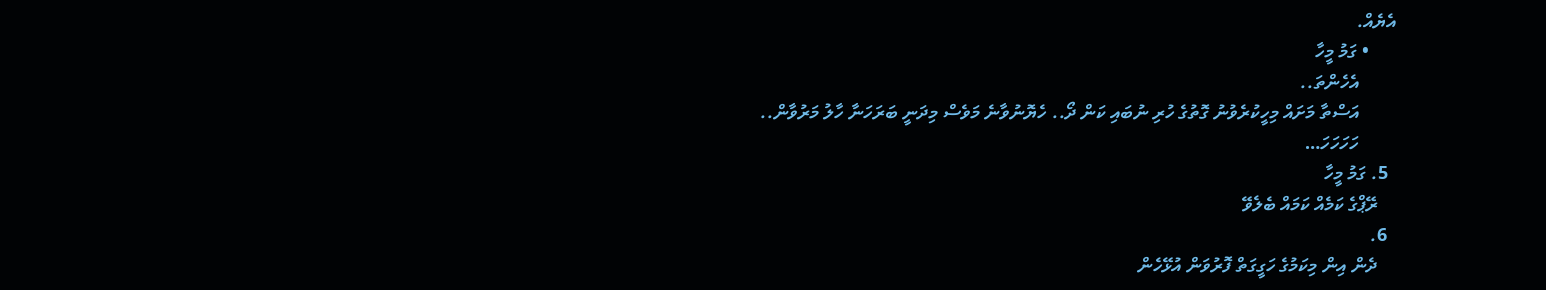އެޔެއް.
      • ގަމު މީހާ
        އެހެންތަ..
        އަސްތާ މަށައް މިހީކުރެވުނު ގޮތުގެ ހުރި ނުބައި ކަން ދޯ.. ހެޔޮނުވާނެ މަވެސް މިދަނީ ބަރަހަނާ ހާލު މަރުވާން..
        ހަހަހަހަ…
  5. ގަމު މީހާ
    ރޭޕްގެ ކަމެއް ކަމައް ބެލެވޭ
  6.
    ދެން އިން މިކަމުގެ ހަގީގަތް ފޮރުވަން އުޅޭހެން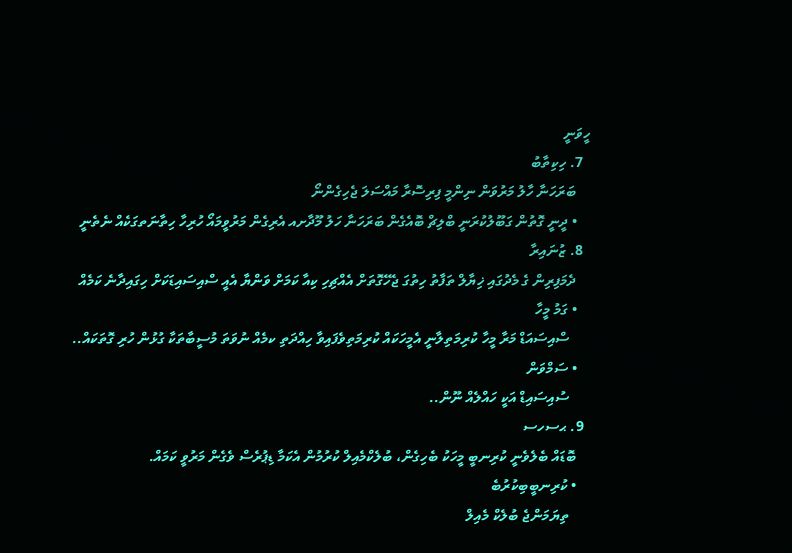ހީވަނީ
  7. ހިކިތާބު
    ބަރަހަނާ ހާލު މަރުވަން ނިންމީ ފިރިސޮރާ މައްސަލަ ޖެހިގެންނޯ
    • ދީނީ ގޮތުން ގަބޫލުކުރަނީ ބްލިޗް ބޮއެގެން ބަރަހަނާ ހަލު މޫދާށއ އެރިގެން މަރުވީމައޯ ހުރިހާ ހިތާނަތގަކެއް ނެތެނީ
  8. ޒުނައިރާ
    ދެމަފިރިން ގެ މެދުގައި ޚިޔާލް ތަފާތު ހިތުގަ ޖެހޭގޮތަށް އެއްޗިހި ކިއާ ކަމަށް ވަންޔާ އެއީ ސްއިސައިޑަކަށް ހިގައިދާނެ ކަމެއް
    • ގަމު މީހާ
      ސްއިސައަޑް މަރާ މީހާ ކުރިމަތިލާނީ އެމީހަކައް ކުރިމަތިވެފައިވާ ހިއްދަތި ކމެއް ނުވަތަ މުސީބާތަކާ ގުޅުން ހުރި ގޮތަކައް..
    • ސަމްވަން
      ސުއިސައިޑް އަކީ ހައްލެއް ނޫން..
  9. ޙސހސ
    ބޮޑައް ބެލެވެނީ ކުރިނބީ މީހަކު ބެހިގެން، ބުލެކްމެއިލް ކުރުމުން އެކަމާ ޑިޕުރެސް ވެގެން މަރުވީ ކަމައް.
    • ކުރިނބީބިކުރުބެ
      ތިޔަމަންޖެ ބުލެކް މެއިލް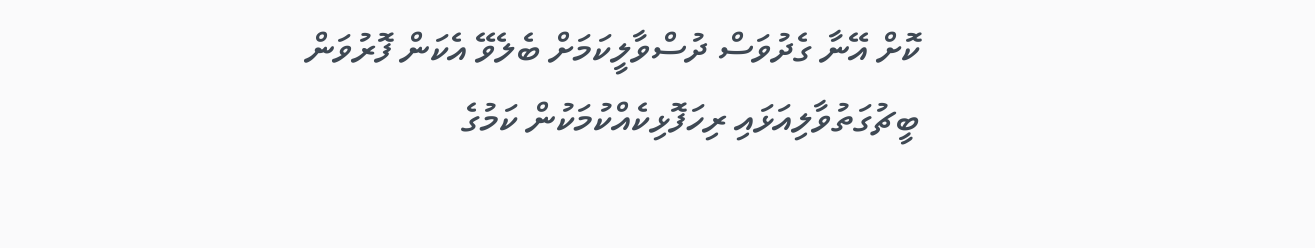ކޮށް އޭނާ ގެދުވަސް ދުސްވާލީކަމަށް ބެލެވޭ އެކަން ފޮރުވަން ބީޗުގަތުވާލިއަޅައި ރިހަފޮޅިކެއްކުމަކުން ކަމުގެ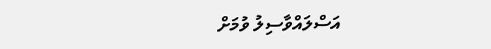އަސްލައްވާސިލު ވުމަށް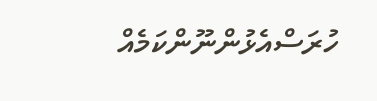ހުރަސްއެޅުންނޫންކަމެއް